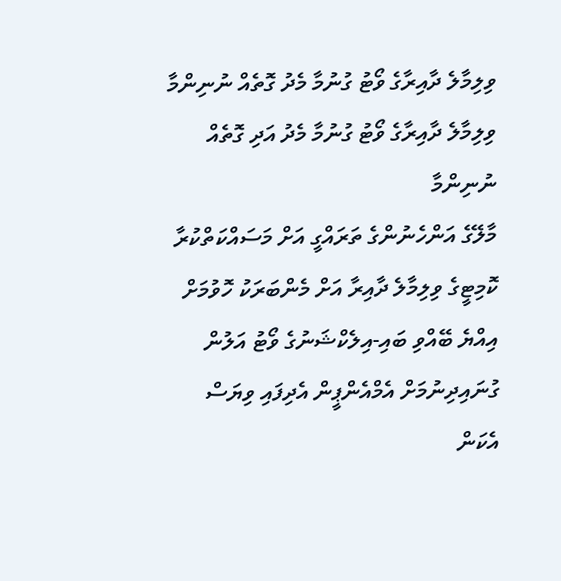ވިލިމާލެ ދާއިރާގެ ވޯޓު ގުނުމާ މެދު ގޮތެއް ނުނިންމާ
ވިލިމާލެ ދާއިރާގެ ވޯޓު ގުނުމާ މެދު އަދި ގޮތެއް ނުނިންމާ
މާލޭގެ އަންހެނުންގެ ތަރައްގީ އަށް މަސައްކަތްކުރާ ކޮމިޓީގެ ވިލިމާލެ ދާއިރާ އަށް މެންބަރަކު ހޮވުމަށް އިއްޔެ ބޭއްވި ބައި-އިލެކްޝަނުގެ ވޯޓު އަލުން ގުނައިދިނުމަށް އެމްއެންޕީން އެދިފައި ވިޔަސް އެކަން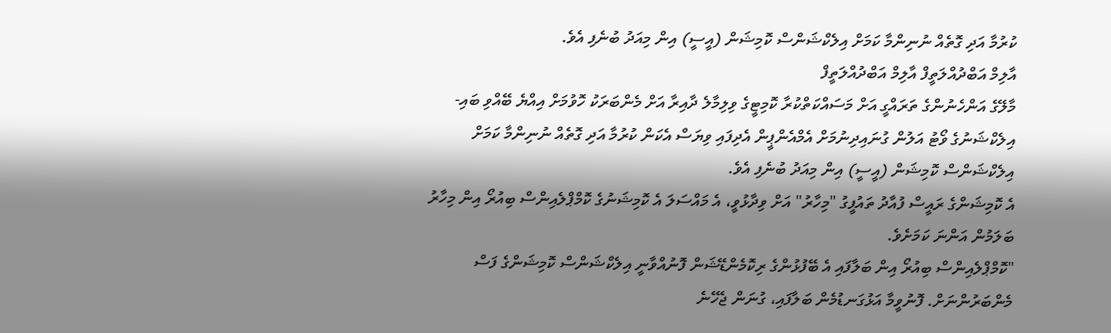ކުރުމާ އަދި ގޮތެއް ނުނިންމާ ކަމަށް އިލެކްޝަންސް ކޮމިޝަން (އީސީ) އިން މިއަދު ބުނެފި އެވެ.
އާލިމް އަބްދުއްލަތީފް އާލިމް އަބްދުއްލަތީފް
މާލޭގެ އަންހެނުންގެ ތަރައްގީ އަށް މަސައްކަތްކުރާ ކޮމިޓީގެ ވިލިމާލެ ދާއިރާ އަށް މެންބަރަކު ހޮވުމަށް އިއްޔެ ބޭއްވި ބައި-އިލެކްޝަނުގެ ވޯޓު އަލުން ގުނައިދިނުމަށް އެމްއެންޕީން އެދިފައި ވިޔަސް އެކަން ކުރުމާ އަދި ގޮތެއް ނުނިންމާ ކަމަށް އިލެކްޝަންސް ކޮމިޝަން (އީސީ) އިން މިއަދު ބުނެފި އެވެ.
އެ ކޮމިޝަންގެ ރައީސް ފުއާދު ތައުފީގު "މިހާރު" އަށް ވިދާޅުވީ، އެ މައްސަލަ އެ ކޮމިޝަނުގެ ކޮމްޕްލެއިންސް ބިއުރޯ އިން މިހާރު ބަލަމުން އަންނަ ކަމަށެވެ.
"ކޮމްޕްލެއިންސް ބިއުރޯ އިން ބަލާފައި އެ ބޭފުޅުންގެ ރިކޮމެންޑޭޝަން ފޮނުއްވާނީ އިލެކްޝަންސް ކޮމިޝަންގެ ފަސް މެންބަރުންނަށް. ފޮނުވީމާ އަޅުގަނޑުމެން ބަލާފައި، ގުނަން ޖެހޭނެ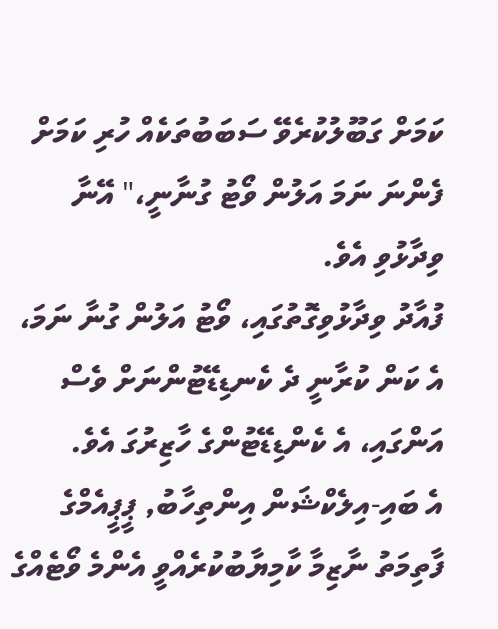ކަމަށް ގަބޫލުކުރެވޭ ސަބަބުތަކެއް ހުރި ކަމަށް ފެންނަ ނަމަ އަލުން ވޯޓު ގުނާނީ،" އޭނާ ވިދާޅުވި އެވެ.
ފުއާދު ވިދާޅުވިގޮތުގައި، ވޯޓު އަލުން ގުނާ ނަމަ، އެ ކަން ކުރާނީ ދެ ކެނޑިޑޭޓުންނަށް ވެސް އަންގައި، އެ ކެންޑިޑޭޓުންގެ ހާޒިރުގަ އެވެ.
އެ ބައި-އިލެކްޝަން އިންތިހާބު, ޕީޕީއެމްގެ ފާތިމަތު ނާޒިމާ ކާމިޔާބުކުރެއްވީ އެންމެ ވޯޓެއްގެ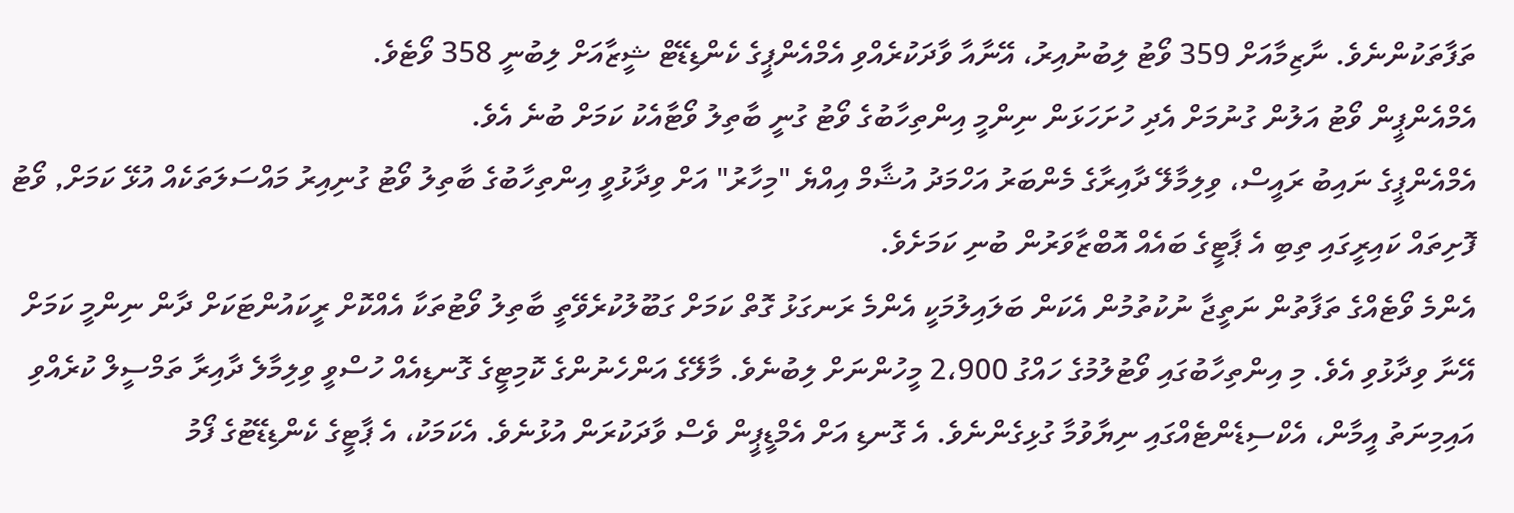ތަފާތަކުންނެވެ. ނާޒިމާއަށް 359 ވޯޓު ލިބުނުއިރު، އޭނާއާ ވާދަކުރެއްވި އެމްއެންޕީގެ ކެންޑިޑޭޓް ޝީޒާއަށް ލިބުނީ 358 ވޯޓެވެ.
އެމްއެންޕީން ވޯޓު އަލުން ގުނުމަށް އެދި ހުށަހަޅަން ނިންމީ އިންތިހާބުގެ ވޯޓު ގުނީ ބާތިލު ވޯޓާއެކު ކަމަށް ބުނެ އެވެ.
އެމްއެންޕީގެ ނައިބު ރައީސް، ވިލިމާލޭ ދާއިރާގެ މެންބަރު އަހްމަދު އުޝާމް އިއްޔެ "މިހާރު" އަށް ވިދާޅުވީ އިންތިހާބުގެ ބާތިލު ވޯޓު ގުނިއިރު މައްސަލަތަކެއް އުޅޭ ކަމަށް, ވޯޓު ފޮށިތައް ކައިރީގައި ތިބި އެ ޕާޓީގެ ބައެއް އޮބްޒާވަރުން ބުނި ކަމަށެވެ.
އެންމެ ވޯޓެއްގެ ތަފާތުން ނަތީޖާ ނުކުތުމުން އެކަން ބަލައިލުމަކީ އެންމެ ރަނގަޅު ގޮތް ކަމަށް ގަބޫލުކުރެވޭތީ ބާތިލު ވޯޓުތަކާ އެއްކޮށް ރީކައުންޓަކަށް ދާން ނިންމީ ކަމަށް އޭނާ ވިދާޅުވި އެވެ. މި އިންތިހާބުގައި ވޯޓުލުމުގެ ހައްގު 2،900 މީހުންނަށް ލިބުނެވެ. މާލޭގެ އަންހެނުންގެ ކޮމިޓީގެ ގޮނޑިއެއް ހުސްވީ ވިލިމާލެ ދާއިރާ ތަމްސީލް ކުރެއްވި އައިމިނަތު އީމާން، އެކްސިޑެންޓެއްގައި ނިޔާވުމާ ގުޅިގެންނެވެ. އެ ގޮނޑި އަށް އެމްޑީޕީން ވެސް ވާދަކުރަން އުޅުނެވެ. އެކަމަކު، އެ ޕާޓީގެ ކެންޑިޑޭޓުގެ ފޯމު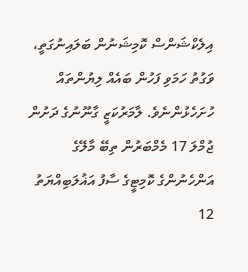އިލެކްޝަންސް ކޮމިޝަނުން ބަލައިނުގަތީ، ވަގުތު ހަމަވި ފަހުން ބައެއް ލިޔުންތައް ހުށަހެޅުންނެވެ. ލާމަރުކަޒީ ގާނޫނުގެ ދަށުން ޖުމްލަ 17 މެމްބަރުން ތިބޭ މާލޭގެ އަންހެނުންގެ ކޮމިޓީގެ ސާފު އަޣުލަބިއްޔަތު 12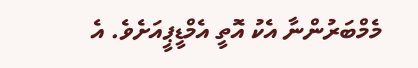މެމްބަރުންނާ އެކު އޮތީ އެމްޑީޕީއަށެވެ. އެ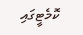ކޮމެޓީގައި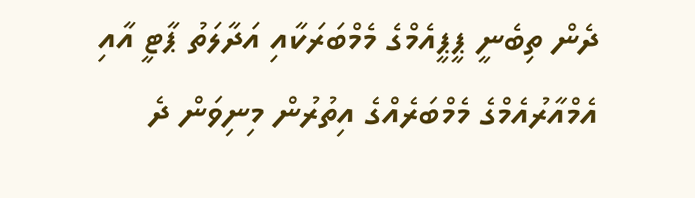ދެން ތިބެނީ ޕީޕީއެމްގެ މެމްބަރަކާއި އަދާލަތު ޕާޓީ އާއި އެމްއާރުއެމްގެ މެމްބަރެއްގެ އިތުރުން މިނިވަން ދެ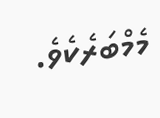މެމްބަރެކެވެ.